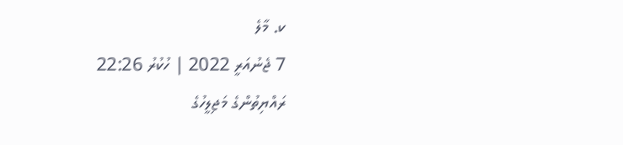ކ. މާލެ
7 ޖެނުއަރީ 2022 | ހުކުރު 22:26
ރައްޔިތުންގެ މަޖިލީހުގެ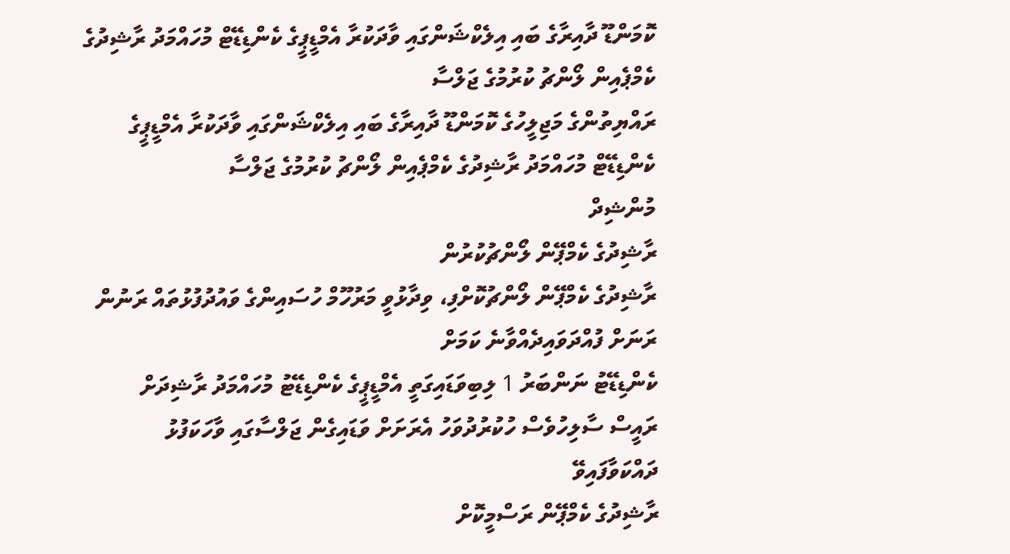ކޮމަންޑޫ ދާއިރާގެ ބައި އިލެކްޝަންގައި ވާދަކުރާ އެމްޑީޕީގެ ކެންޑިޑޭޓް މުހައްމަދު ރާޝިދުގެ ކެމްޕެއިން ލޯންޗު ކުރުމުގެ ޖަލްސާ
ރައްޔިތުންގެ މަޖިލީހުގެ ކޮމަންޑޫ ދާއިރާގެ ބައި އިލެކްޝަންގައި ވާދަކުރާ އެމްޑީޕީގެ ކެންޑިޑޭޓް މުހައްމަދު ރާޝިދުގެ ކެމްޕެއިން ލޯންޗު ކުރުމުގެ ޖަލްސާ
މުންޝިދް
ރާޝިދުގެ ކެމްޕޭން ލޯންޗުކުރުން
ރާޝިދުގެ ކެމްޕޭން ލޯންޗުކޮށްފި، ވިދާޅުވީ މަރުހޫމް ހުސައިންގެ ވައުދުފުޅުތައް ރަނުން ރަނަށް ފުއްދަވައިދެއްވާނެ ކަމަށް
ކެންޑިޑޭޓު ނަންބަރު 1 ލިބިވަޑައިގަތީ އެމްޑީޕީގެ ކެންޑިޑޭޓު މުހައްމަދު ރާޝިދަށް
ރައީސް ސާލިހުވެސް ހުކުރުދުވަހު އެރަށަށް ވަޑައިގެން ޖަލްސާގައި ވާހަކަފުޅު ދައްކަވާފައިވޭ
ރާޝިދުގެ ކެމްޕޭން ރަސްމީކޮށް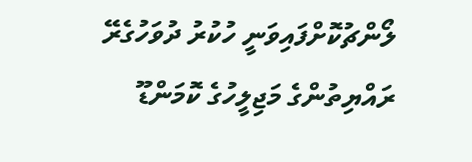ލޯންޗުކޮށްފައިވަނީ ހުކުރު ދުވަހުގެރޭ
ރައްޔިތުންގެ މަޖިލީހުގެ ކޮމަންޑޫ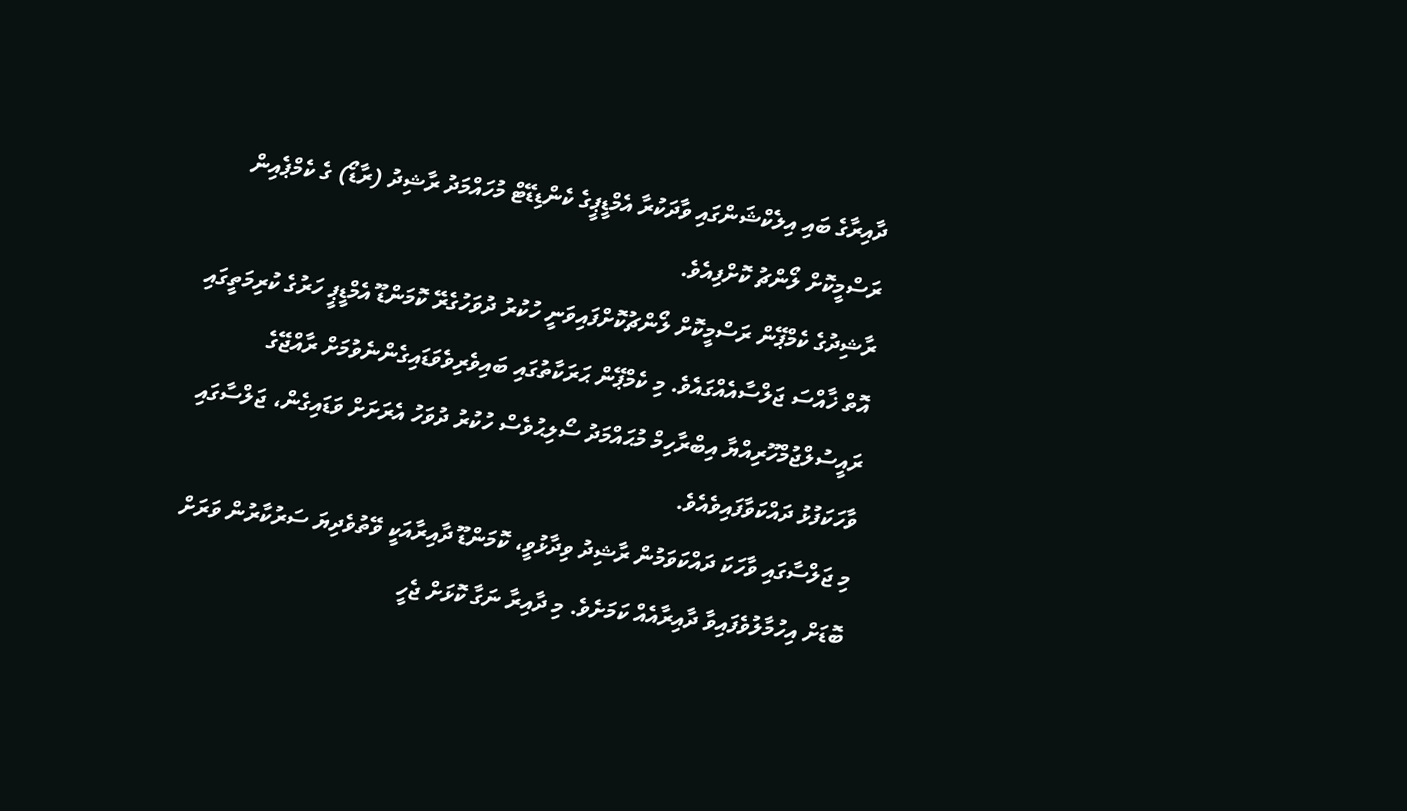ދާއިރާގެ ބައި އިލެކްޝަންގައި ވާދަކުރާ އެމްޑީޕީގެ ކެންޑިޑޭޓް މުހައްމަދު ރާޝިދު (ރާޑޯ) ގެ ކެމްޕެއިން ރަސްމީކޮށް ލޯންޗު ކޮށްފިއެވެ.
ރާޝިދުގެ ކެމްޕޭން ރަސްމީކޮށް ލޯންޗުކޮށްފައިވަނީ ހުކުރު ދުވަހުގެރޭ ކޮމަންޑޫ އެމްޑީޕީ ހަރުގެ ކުރިމަތީގައި އޮތް ޚާއްސަ ޖަލްސާއެއްގައެވެ. މި ކެމްޕޭން ޙަރަކާތުގައި ބައިވެރިވެވަޑައިގެންނެވުމަށް ރާއްޖޭގެ ރައީސުލްޖުމްހޫރިއްޔާ އިބްރާހިމް މުޙައްމަދު ސޯލިޙުވެސް ހުކުރު ދުވަހު އެރަށަށް ވަޑައިގެން، ޖަލްސާގައި ވާހަކަފުޅު ދައްކަވާފައިވެއެވެ.
މި ޖަލްސާގައި ވާހަކަ ދައްކަވަމުން ރާޝިދު ވިދާޅުވީ، ކޮމަންޑޫ ދާއިރާއަކީ ވޭތުވެދިޔަ ސަރުކާރުން ވަރަށް ބޮޑަށް އިހުމާލުވެފައިވާ ދާއިރާއެއް ކަމަށެވެ. މި ދާއިރާ ނަގާ ކޮޅަށް ޖެހީ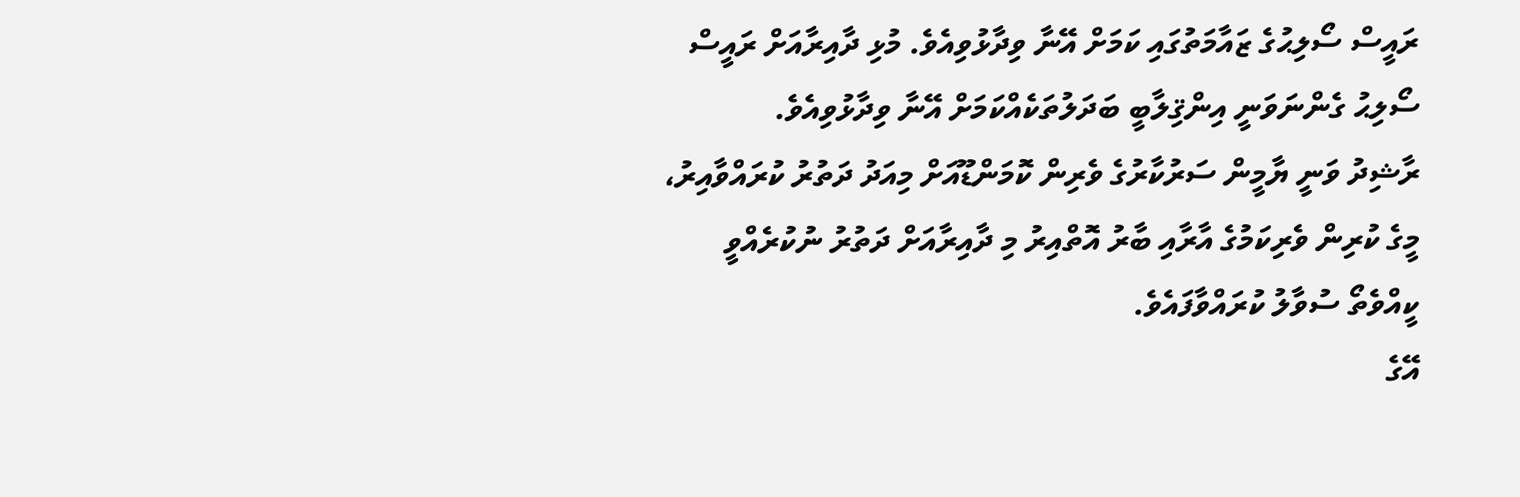ރައީސް ސޯލިޙުގެ ޒައާމަތުގައި ކަމަށް އޭނާ ވިދާޅުވިއެވެ. މުޅި ދާއިރާއަށް ރައީސް ސޯލިޙު ގެންނަވަނީ އިންޤިލާބީ ބަދަލުތަކެއްކަމަށް އޭނާ ވިދާޅުވިއެވެ.
ރާޝިދު ވަނީ ޔާމީން ސަރުކާރުގެ ވެރިން ކޮމަންޑޫއަށް މިއަދު ދަތުރު ކުރައްވާއިރު، މީގެ ކުރިން ވެރިކަމުގެ އާރާއި ބާރު އޮތްއިރު މި ދާއިރާއަށް ދަތުރު ނުކުރެއްވީ ކީއްވެތޯ ސުވާލު ކުރައްވާފައެވެ.
އޭގެ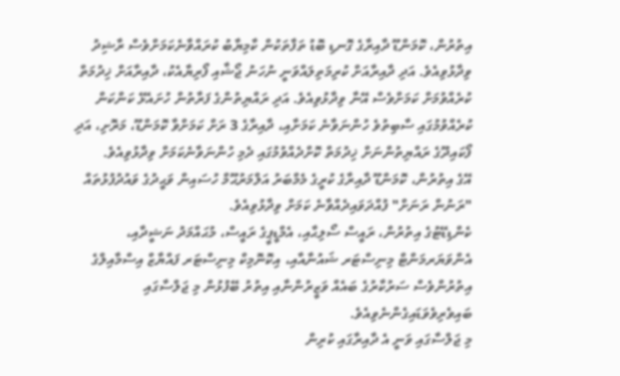އިތުރުން، ކޮމަންޑޫ ދާއިރާގެ ގޮނޑި ބޮޑު ތަފާތަކުން ކާމިޔާބު ކުރައްވާނެކަމަށްވެސް ރާޝިދު ވިދާޅުވިއެވެ. އަދި ދާއިރާއަށް ކުރިމަތިލައްވަނީ ނުހަނު ޖޯޝާއި ފޯރިޔާއެކު، ދާއިރާއަށް ޚިދުމަތް ކުރެއްވުމަށް ކަމަށްވެސް އޭނާ ވިދާޅުވިއެވެ. އަދި ރައްޔިތުންގެ ފަރާތުން ހުށައެޅޭ ކަންކަން ކުރެއްވުމުގައި ސާބިތުވެ ހުންނަވާނެ ކަމަށާއި، ދާއިރާގެ 3 ރަށް ކަމަށްވާ ކޮމަންޑޫ، މަރޮށި، އަދި ފޯކައިދޫގެ ރައްޔިތުންނަށް ޚިދުމަތް ކޮށްދެއްވުމުގައި ދެމި ހުންނަވާނެކަމަށް ވިދާޅުވިއެވެ.
އޭގެ އިތުރުން، ކޮމަންޑޫ ދާއިރާގެ ކުރީގެ މެމްބަރު އަލްމަރުޙޫމް ހުސައިން ވަޙީދުގެ ވައުދުފުޅުތައް "ރަނުން ރަނަށް" ފުއްދަވައިދެއްވާނެ ކަމަށް ވިދާޅުވިއެވެ.
ކެންޑިޑޭޓުގެ އިތުރުން، ރައީސް ސޯލިޙާއި، އެމްޑީޕީގެ ރައީސް، މުޙައްމަދު ނަޝީދާއި، އެންވަޔަރމަންޓް މިނިސްޓަރ ޝައުނާއާއި، އިކޮނޮމިކް މިނިސްޓަރ ފައްޔާޒް އިސްމާއިލްގެ އިތުރުންވެސް ސަރުކާރުގެ ބައެއް ވަޒީރުންނާއި އިތުރު ބޭފުޅުން މި ޖަލްސާގައި ބައިވެރިވެވަޑައިގެންނެވިއެވެ.
މި ޖަލްސާގައި ވަނީ އެ ދާއިރާގައި ކުރިން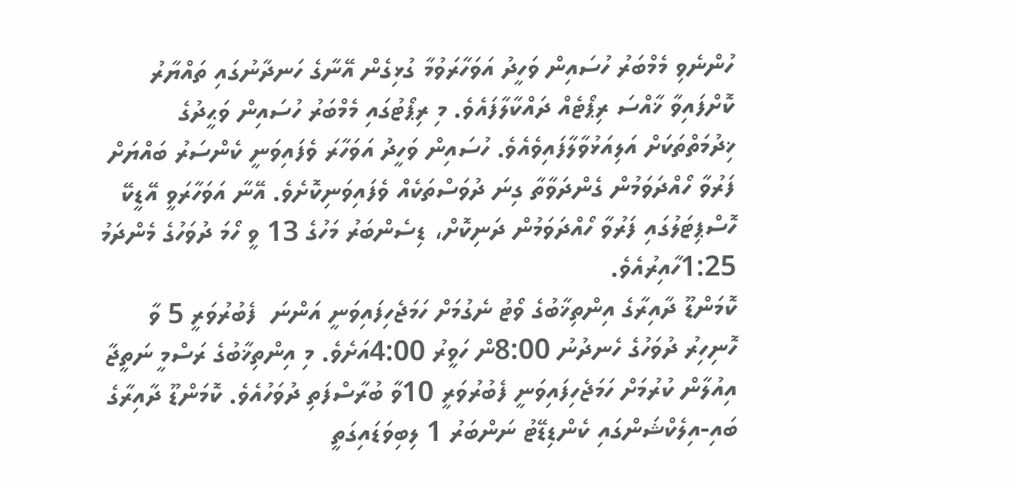ހުންނެވި މެމްބަރު ހުސައިން ވަހީދު އަވަހާރަވުމާ ގުޅިގެން އޭނާގެ ހަނދާނުގައި ތައްޔާރު ކޮށްފައިވާ ޚާއްސަ ރިޕޯޓެއް ދައްކާލާފައެވެ. މި ރިޕޯޓުގައި މެމްބަރު ހުސައިން ވަޙީދުގެ ޚިދުމަތްތަކަށް އަލިއަޅުވާލާފައިވެއެވެ. ހުސައިން ވަހީދު އަވަހާރަ ވެފައިވަނީ ކެންސަރު ބައްޔަށް ފަރުވާ ހޯއްދަވަމުން ގެންދަވާތާ ގިނަ ދުވަސްތަކެއް ވެފައިވަނިކޮށެވެ. އޭނާ އަވަހާރަވީ އޭޑީކޭ ހޮސްޕިޓަލުގައި ފަރުވާ ހޯއްދަވަމުން ދަނިކޮށް، ޑިސެންބަރު މަހުގެ 13 ވީ ހޯމަ ދުވަހުގެ މެންދަމު 1:25ހާއިރުއެވެ.
ކޮމަންޑޫ ދާއިރާގެ އިންތިޚާބުގެ ވޯޓު ނެގުމަށް ހަމަޖެހިފައިވަނީ އަންނަ  ފެބުރުވަރީ 5 ވާ ހޮނިހިރު ދުވަހުގެ ހެނދުނު 8:00ން ހަވީރު 4:00އަށެވެ. މި އިންތިޚާބުގެ ރަސްމީ ނަތީޖާ އިއުލާން ކުރުމަށް ހަމަޖެހިފައިވަނީ ފެބުރުވަރީ 10ވާ ބުރާސްފަތި ދުވަހުއެވެ. ކޮމަންޑޫ ދާއިރާގެ ބައި-އިލެކްޝަންގައި ކެންޑިޑޭޓު ނަންބަރު 1 ލިބިވަޑައިގަތީ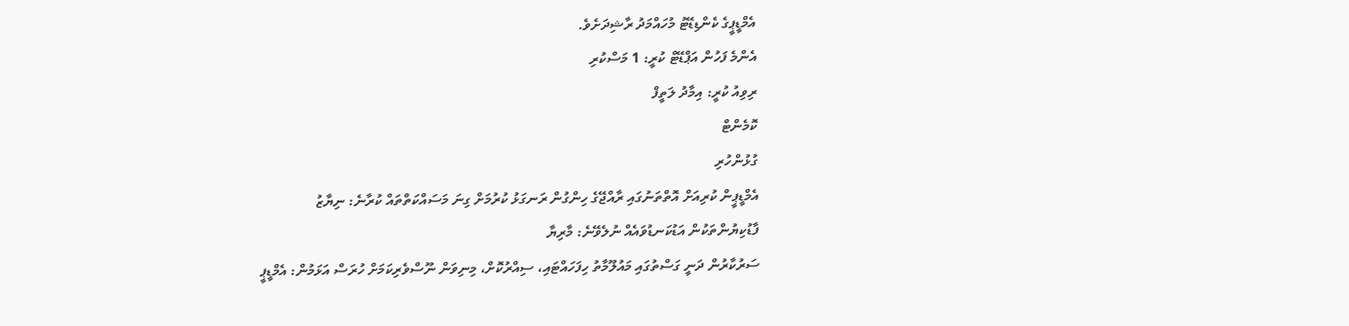އެމްޑީޕީގެ ކެންޑިޑޭޓު މުހައްމަދު ރާޝިދަށެވެ.
އެންމެ ފަހުން އަޕްޑޭޓް ކުރީ: 1 މަސްކުރި
ރިވިއު ކުރީ: އިމާދު ލަތީފް
ކޮމެންޓް
ގުޅުންހުރި
އެމްޑީޕީން ކުރިއަށް އޮތްތަނުގައި ރާއްޖޭގެ ހިންގުން ރަނގަޅު ކުރުމަށް ގިނަ މަސައްކަތްތައް ކުރާނެ: ނިޔާޒު
ފާޑުކިޔުންތަކުން އަޑުކަނޑުވައެއް ނުލެވޭނެ: މާރިޔާ
ސަރުކާރުން ދަނީ ގަސްތުގައި މައުލޫމާތު ހިފަހައްޓައި، ސިއްރުކޮށް، މިނިވަން ނޫސްވެރިކަމަށް ހުރަސް އަޅަމުން: އެމްޑީޕީ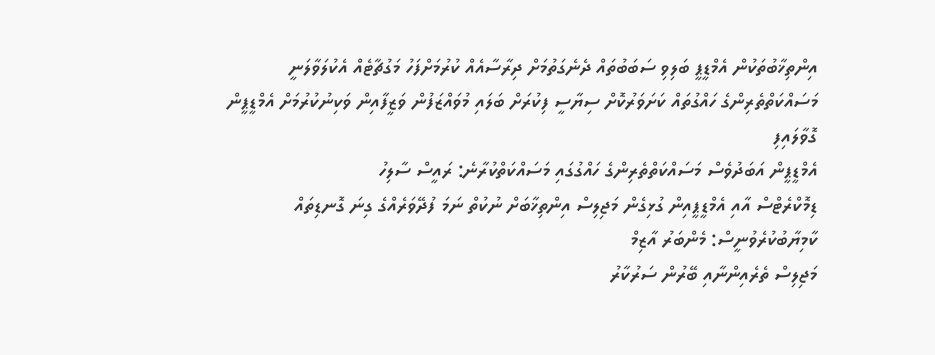އިންތިޚާބުތަކުން އެމްޑީޕީ ބަލިވި ސަބަބުތައް ދެނެގަތުމަށް ދިރާސާއެއް ކުރުމަށްފަހު މަގުޗާޓެއް އެކުލަވާލަނީ
މަސައްކަތްތެރިންގެ ހައްގުތައް ކަށަވަރުކޮށް ސިޔާސީ ފިކުރަށް ބަލައި މުވައްޒަފުން ވަޒީފާއިން ވަކިނުކުރުމަށް އެމްޑީޕީން ގޮވާލައިފި
އެމްޑީޕީން އަބަދުވެސް މަސައްކަތްތެރިންގެ ހައްގުގައި މަސައްކަތްކުރާނެ: ރައީސް ސާލިހު
ޑިމޮކްރެޓްސް އާއި އެމްޑީޕީއިން ގުޅިގެން މަޖިލިސް އިންތިޚާބަށް ނުކުތް ނަމަ ފުދޭވަރެއްގެ ގިނަ ގޮނޑިތައް ކާމިޔާބުކުރެވުނީސް: މެންބަރު އާޒިމް
މަޖިލިސް ތެރެއިންނާއި ބޭރުން ސަރުކާރު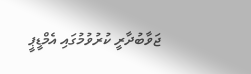ޖަވާބުދާރީ ކުރުވުމުގައި އެމްޑީޕީ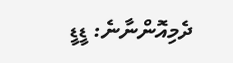ދެމިއޮންނާނެ: ޑީޑީ